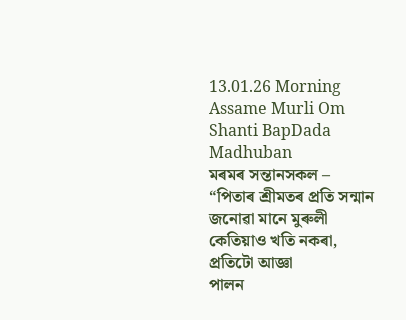13.01.26 Morning Assame Murli Om Shanti BapDada Madhuban
মৰমৰ সন্তানসকল –
“পিতাৰ শ্ৰীমতৰ প্ৰতি সন্মান জনোৱা মানে মুৰুলী কেতিয়াও খতি নকৰা, প্ৰতিটো আজ্ঞা
পালন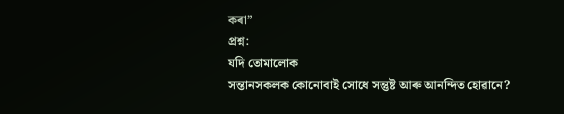কৰা”
প্ৰশ্ন:
যদি তোমালোক
সন্তানসকলক কোনোবাই সোধে সন্তুষ্ট আৰু আনন্দিত হোৱানে?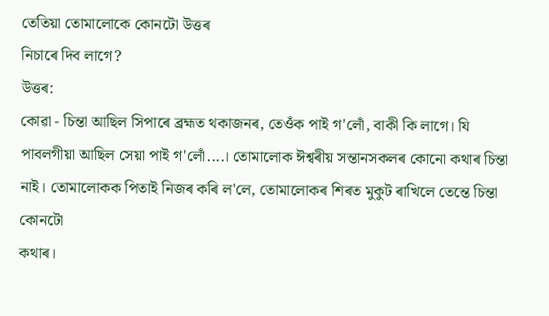তেতিয়া তোমালোকে কোনটো উত্তৰ
নিচাৰে দিব লাগে?
উত্তৰ:
কোৱা - চিন্তা আছিল সিপাৰে ব্ৰহ্মত থকাজনৰ, তেওঁক পাই গ'লোঁ, বাকী কি লাগে। যি
পাবলগীয়া আছিল সেয়া পাই গ'লোঁ....। তোমালোক ঈশ্বৰীয় সন্তানসকলৰ কোনো কথাৰ চিন্তা
নাই। তোমালোকক পিতাই নিজৰ কৰি ল'লে, তোমালোকৰ শিৰত মুকুট ৰাখিলে তেন্তে চিন্তা কোনটো
কথাৰ।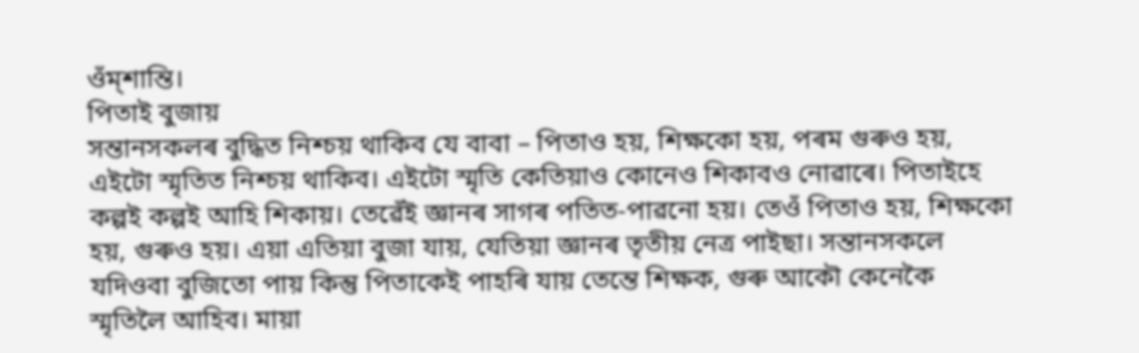ওঁম্শান্তি।
পিতাই বুজায়
সন্তানসকলৰ বুদ্ধিত নিশ্চয় থাকিব যে বাবা – পিতাও হয়, শিক্ষকো হয়, পৰম গুৰুও হয়,
এইটো স্মৃতিত নিশ্চয় থাকিব। এইটো স্মৃতি কেতিয়াও কোনেও শিকাবও নোৱাৰে। পিতাইহে
কল্পই কল্পই আহি শিকায়। তেৱেঁই জ্ঞানৰ সাগৰ পতিত-পাৱনো হয়। তেওঁ পিতাও হয়, শিক্ষকো
হয়, গুৰুও হয়। এয়া এতিয়া বুজা যায়, যেতিয়া জ্ঞানৰ তৃতীয় নেত্ৰ পাইছা। সন্তানসকলে
যদিওবা বুজিতো পায় কিন্তু পিতাকেই পাহৰি যায় তেন্তে শিক্ষক, গুৰু আকৌ কেনেকৈ
স্মৃতিলৈ আহিব। মায়া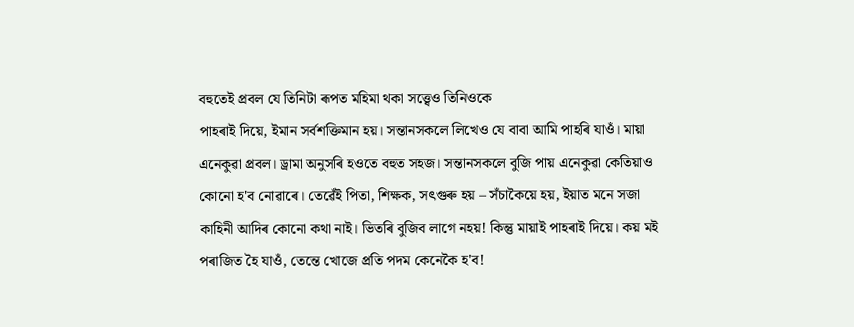বহুতেই প্ৰবল যে তিনিটা ৰূপত মহিমা থকা সত্ত্বেও তিনিওকে
পাহৰাই দিয়ে, ইমান সৰ্বশক্তিমান হয়। সন্তানসকলে লিখেও যে বাবা আমি পাহৰি যাওঁ। মায়া
এনেকুৱা প্ৰবল। ড্ৰামা অনুসৰি হওতে বহুত সহজ। সন্তানসকলে বুজি পায় এনেকুৱা কেতিয়াও
কোনো হ'ব নোৱাৰে। তেৱেঁই পিতা, শিক্ষক, সৎগুৰু হয় – সঁচাকৈয়ে হয়, ইয়াত মনে সজা
কাহিনী আদিৰ কোনো কথা নাই। ভিতৰি বুজিব লাগে নহয়! কিন্তু মায়াই পাহৰাই দিয়ে। কয় মই
পৰাজিত হৈ যাওঁ, তেন্তে খোজে প্ৰতি পদম কেনেকৈ হ'ব!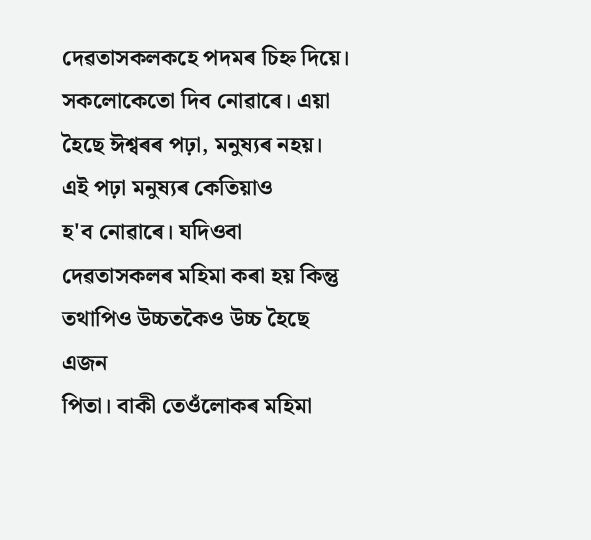দেৱতাসকলকহে পদমৰ চিহ্ন দিয়ে।
সকলোকেতো দিব নোৱাৰে। এয়া হৈছে ঈশ্বৰৰ পঢ়া, মনুষ্যৰ নহয়। এই পঢ়া মনুষ্যৰ কেতিয়াও
হ'ব নোৱাৰে। যদিওবা দেৱতাসকলৰ মহিমা কৰা হয় কিন্তু তথাপিও উচ্চতকৈও উচ্চ হৈছে এজন
পিতা। বাকী তেওঁলোকৰ মহিমা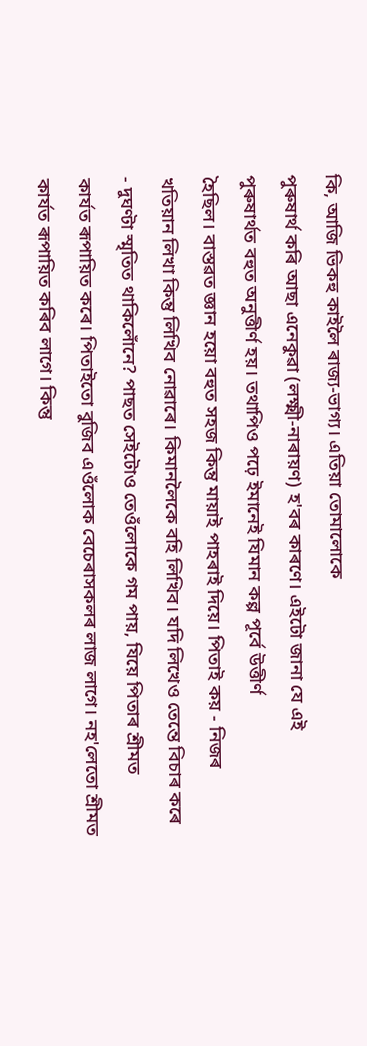কি, আজি ভিকহু কাইলৈ ৰাজ্য-ভাগ্য। এতিয়া তোমালোকে
পুৰুষাৰ্থ কৰি আছা এনেকুৱা (লক্ষ্মী-নাৰায়ণ) হ'বৰ কাৰণে। এইটো জানা যে এই
পুৰুষাৰ্থত বহুত অনুত্তীৰ্ণ হয়। তথাপিও পঢ়ে ইমানেই যিমান কল্প পূৰ্বে উত্তীৰ্ণ
হৈছিল। বাস্তৱত জ্ঞান হয়ো বহুত সহজ কিন্তু মায়াই পাহৰাই দিয়ে। পিতাই কয় - নিজৰ
খতিয়ান লিখা কিন্তু লিখিব নোৱাৰে। কিমানলৈকে বহি লিখিব। যদি লিখেও তেন্তে বিচাৰ কৰে
- দুঘণ্টা স্মৃতিত থাকিলোঁনে? পাছত সেইটোও তেওঁলোকে গম পায়, যিয়ে পিতাৰ শ্ৰীমত
কাৰ্যত ৰূপায়িত কৰে। পিতাইতো বুজিব এওঁলোক বেচেৰাসকলৰ লাজ লাগে। নহ'লেতো শ্ৰীমত
কাৰ্যত ৰূপায়িত কৰিব লাগে। কিন্তু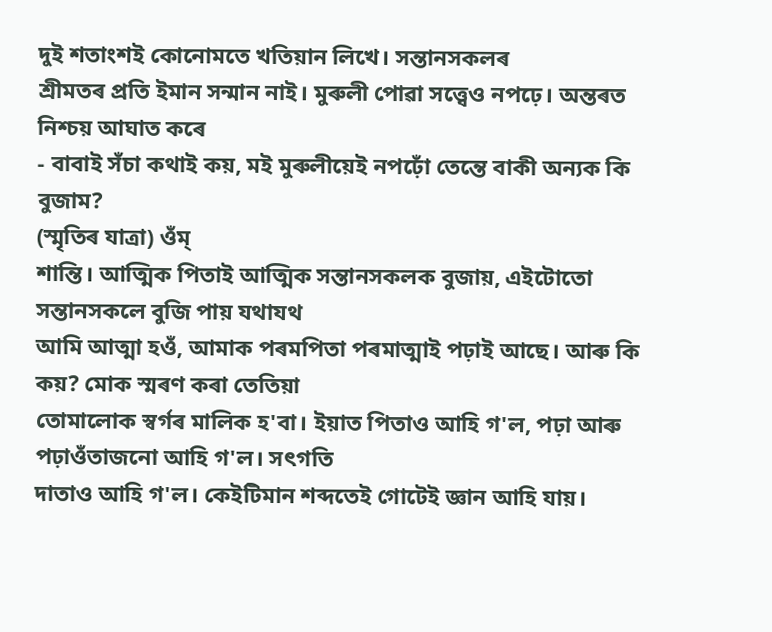দুই শতাংশই কোনোমতে খতিয়ান লিখে। সন্তানসকলৰ
শ্ৰীমতৰ প্ৰতি ইমান সন্মান নাই। মুৰুলী পোৱা সত্ত্বেও নপঢ়ে। অন্তৰত নিশ্চয় আঘাত কৰে
- বাবাই সঁচা কথাই কয়, মই মুৰুলীয়েই নপঢ়োঁ তেন্তে বাকী অন্যক কি বুজাম?
(স্মৃতিৰ যাত্ৰা) ওঁম্
শান্তি। আত্মিক পিতাই আত্মিক সন্তানসকলক বুজায়, এইটোতো সন্তানসকলে বুজি পায় যথাযথ
আমি আত্মা হওঁ, আমাক পৰমপিতা পৰমাত্মাই পঢ়াই আছে। আৰু কি কয়? মোক স্মৰণ কৰা তেতিয়া
তোমালোক স্বৰ্গৰ মালিক হ'বা। ইয়াত পিতাও আহি গ'ল, পঢ়া আৰু পঢ়াওঁতাজনো আহি গ'ল। সৎগতি
দাতাও আহি গ'ল। কেইটিমান শব্দতেই গোটেই জ্ঞান আহি যায়।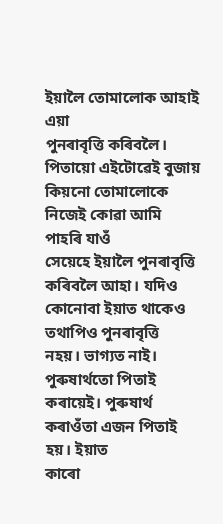ইয়ালৈ তোমালোক আহাই এয়া
পুনৰাবৃত্তি কৰিবলৈ। পিতায়ো এইটোৱেই বুজায় কিয়নো তোমালোকে নিজেই কোৱা আমি পাহৰি যাওঁ
সেয়েহে ইয়ালৈ পুনৰাবৃত্তি কৰিবলৈ আহা। যদিও কোনোবা ইয়াত থাকেও তথাপিও পুনৰাবৃত্তি
নহয়। ভাগ্যত নাই। পুৰুষাৰ্থতো পিতাই কৰায়েই। পুৰুষাৰ্থ কৰাওঁতা এজন পিতাই হয়। ইয়াত
কাৰো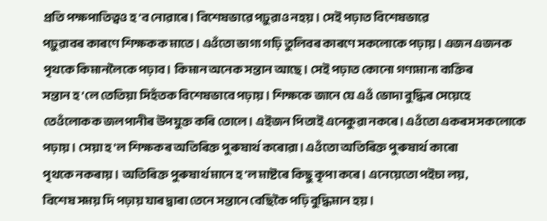প্ৰতি পক্ষপাতিত্বও হ’ব নোৱাৰে। বিশেষভাৱে পঢ়ুৱাও নহয়। সেই পঢ়াত বিশেষভাৱে
পঢ়ুৱাবৰ কাৰণে শিক্ষকক মাতে। এওঁতো ভাগ্য গঢ়ি তুলিবৰ কাৰণে সকলোকে পঢ়ায়। এজন এজনক
পৃথকে কিমানলৈকে পঢ়াব। কিমান অনেক সন্তান আছে। সেই পঢ়াত কোনো গণ্যমান্য ব্যক্তিৰ
সন্তান হ’লে তেতিয়া সিহঁতক বিশেষভাবে পঢ়ায়। শিক্ষকে জানে যে এওঁ ভোদা বুদ্ধিৰ সেয়েহে
তেওঁলোকক জলপানীৰ উপযুক্ত কৰি তোলে। এইজন পিতাই এনেকুৱা নকৰে। এওঁতো একৰস সকলোকে
পঢ়ায়। সেয়া হ'ল শিক্ষকৰ অতিৰিক্ত পুৰুষাৰ্থ কৰোৱা। এওঁতো অতিৰিক্ত পুৰুষাৰ্থ কাৰো
পৃথকে নকৰায়। অতিৰিক্ত পুৰুষাৰ্থ মানে হ’ল মাষ্টৰে কিছু কৃপা কৰে। এনেয়েতো পইচা লয়,
বিশেষ সময় দি পঢ়ায় যাৰ দ্বাৰা তেনে সন্তানে বেছিকৈ পঢ়ি বুদ্ধিমান হয়।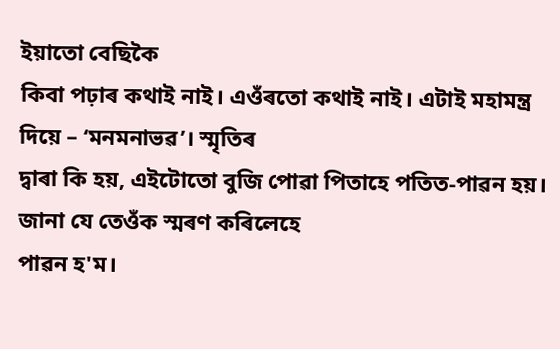ইয়াতো বেছিকৈ
কিবা পঢ়াৰ কথাই নাই। এওঁৰতো কথাই নাই। এটাই মহামন্ত্ৰ দিয়ে – ‘মনমনাভৱ’। স্মৃতিৰ
দ্বাৰা কি হয়, এইটোতো বুজি পোৱা পিতাহে পতিত-পাৱন হয়। জানা যে তেওঁক স্মৰণ কৰিলেহে
পাৱন হ'ম।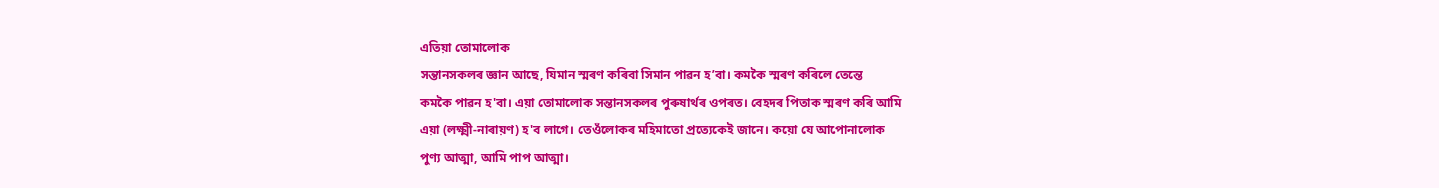এতিয়া তোমালোক
সন্তানসকলৰ জ্ঞান আছে, যিমান স্মৰণ কৰিবা সিমান পাৱন হ’বা। কমকৈ স্মৰণ কৰিলে তেন্তে
কমকৈ পাৱন হ'বা। এয়া তোমালোক সন্তানসকলৰ পুৰুষাৰ্থৰ ওপৰত। বেহদৰ পিতাক স্মৰণ কৰি আমি
এয়া (লক্ষ্মী-নাৰায়ণ) হ'ব লাগে। তেওঁলোকৰ মহিমাতো প্ৰত্যেকেই জানে। কয়ো যে আপোনালোক
পুণ্য আত্মা, আমি পাপ আত্মা।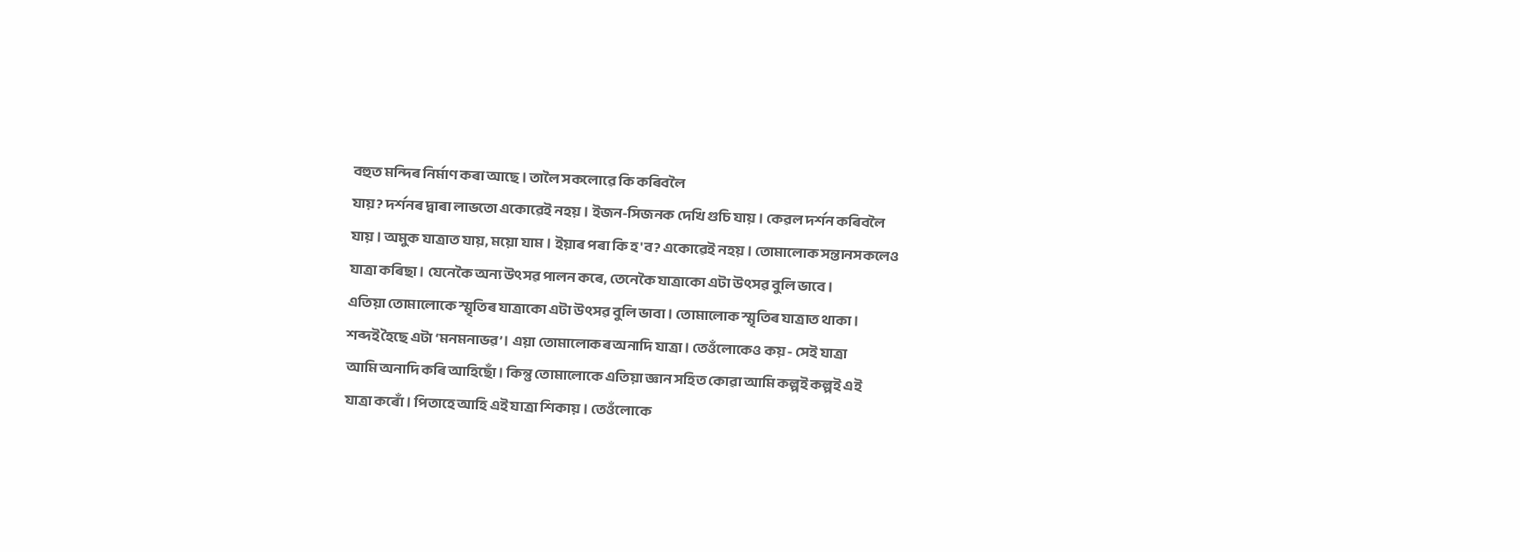বহুত মন্দিৰ নিৰ্মাণ কৰা আছে। তালৈ সকলোৱে কি কৰিবলৈ
যায়? দৰ্শনৰ দ্বাৰা লাভতো একোৱেই নহয়। ইজন-সিজনক দেখি গুচি যায়। কেৱল দৰ্শন কৰিবলৈ
যায়। অমুক যাত্ৰাত যায়, ময়ো যাম। ইয়াৰ পৰা কি হ'ব? একোৱেই নহয়। তোমালোক সন্তানসকলেও
যাত্ৰা কৰিছা। যেনেকৈ অন্য উৎসৱ পালন কৰে, তেনেকৈ যাত্ৰাকো এটা উৎসৱ বুলি ভাবে।
এতিয়া তোমালোকে স্মৃতিৰ যাত্ৰাকো এটা উৎসৱ বুলি ভাবা। তোমালোক স্মৃতিৰ যাত্ৰাত থাকা।
শব্দই হৈছে এটা ‘মনমনাভৱ’। এয়া তোমালোকৰ অনাদি যাত্ৰা। তেওঁলোকেও কয় - সেই যাত্ৰা
আমি অনাদি কৰি আহিছোঁ। কিন্তু তোমালোকে এতিয়া জ্ঞান সহিত কোৱা আমি কল্পই কল্পই এই
যাত্ৰা কৰোঁ। পিতাহে আহি এই যাত্রা শিকায়। তেওঁলোকে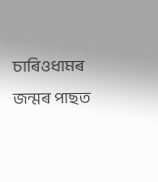চাৰিওধামৰ জন্মৰ পাছত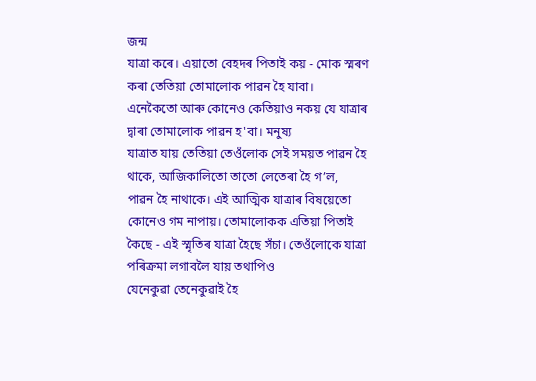জন্ম
যাত্ৰা কৰে। এয়াতো বেহদৰ পিতাই কয় - মোক স্মৰণ কৰা তেতিয়া তোমালোক পাৱন হৈ যাবা।
এনেকৈতো আৰু কোনেও কেতিয়াও নকয় যে যাত্ৰাৰ দ্বাৰা তোমালোক পাৱন হ'বা। মনুষ্য
যাত্ৰাত যায় তেতিয়া তেওঁলোক সেই সময়ত পাৱন হৈ থাকে, আজিকালিতো তাতো লেতেৰা হৈ গ’ল,
পাৱন হৈ নাথাকে। এই আত্মিক যাত্ৰাৰ বিষয়েতো কোনেও গম নাপায়। তোমালোকক এতিয়া পিতাই
কৈছে - এই স্মৃতিৰ যাত্ৰা হৈছে সঁচা। তেওঁলোকে যাত্ৰা পৰিক্ৰমা লগাবলৈ যায় তথাপিও
যেনেকুৱা তেনেকুৱাই হৈ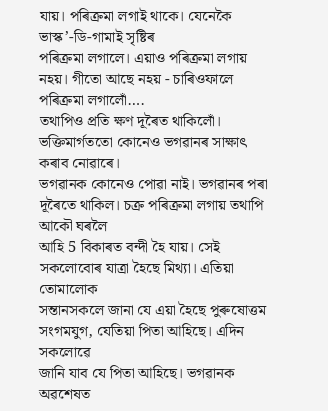যায়। পৰিক্ৰমা লগাই থাকে। যেনেকৈ ভাস্ক’-ডি-গামাই সৃষ্টিৰ
পৰিক্ৰমা লগালে। এয়াও পৰিক্ৰমা লগায় নহয়। গীতো আছে নহয় - চাৰিওফালে পৰিক্ৰমা লগালোঁ….
তথাপিও প্ৰতি ক্ষণ দূৰৈত থাকিলোঁ। ভক্তিমাৰ্গততো কোনেও ভগৱানৰ সাক্ষাৎ কৰাব নোৱাৰে।
ভগৱানক কোনেও পোৱা নাই। ভগৱানৰ পৰা দূৰৈতে থাকিল। চক্ৰ পৰিক্ৰমা লগায় তথাপি আকৌ ঘৰলৈ
আহি 5 বিকাৰত বন্দী হৈ যায়। সেই সকলোবোৰ যাত্ৰা হৈছে মিথ্যা। এতিয়া তোমালোক
সন্তানসকলে জানা যে এয়া হৈছে পুৰুষোত্তম সংগমযুগ, যেতিয়া পিতা আহিছে। এদিন সকলোৱে
জানি যাব যে পিতা আহিছে। ভগৱানক অৱশেষত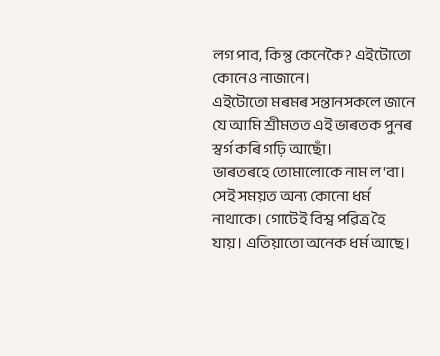লগ পাব, কিন্তু কেনেকৈ? এইটোতো কোনেও নাজানে।
এইটোতো মৰমৰ সন্তানসকলে জানে যে আমি শ্ৰীমতত এই ভাৰতক পুনৰ স্বৰ্গ কৰি গঢ়ি আছোঁ।
ভাৰতৰহে তোমালোকে নাম ল'বা। সেই সময়ত অন্য কোনো ধৰ্ম নাথাকে। গোটেই বিশ্ব পৱিত্র হৈ
যায়। এতিয়াতো অনেক ধৰ্ম আছে।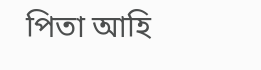পিতা আহি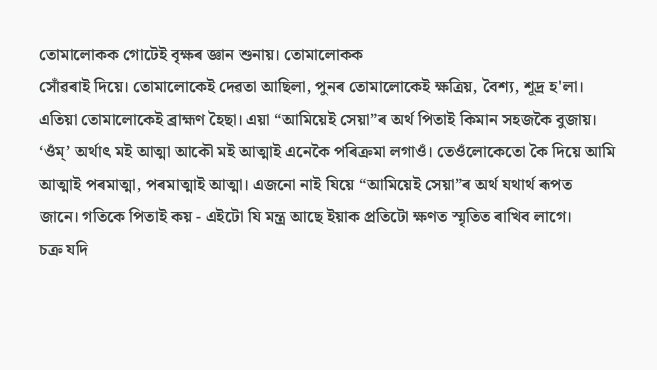তোমালোকক গোটেই বৃক্ষৰ জ্ঞান শুনায়। তোমালোকক
সোঁৱৰাই দিয়ে। তোমালোকেই দেৱতা আছিলা, পুনৰ তোমালোকেই ক্ষত্ৰিয়, বৈশ্য, শূদ্ৰ হ'লা।
এতিয়া তোমালোকেই ব্ৰাহ্মণ হৈছা। এয়া “আমিয়েই সেয়া”ৰ অৰ্থ পিতাই কিমান সহজকৈ বুজায়।
‘ওঁম্’ অৰ্থাৎ মই আত্মা আকৌ মই আত্মাই এনেকৈ পৰিক্ৰমা লগাওঁ। তেওঁলোকেতো কৈ দিয়ে আমি
আত্মাই পৰমাত্মা, পৰমাত্মাই আত্মা। এজনো নাই যিয়ে “আমিয়েই সেয়া”ৰ অৰ্থ যথাৰ্থ ৰূপত
জানে। গতিকে পিতাই কয় - এইটো যি মন্ত্ৰ আছে ইয়াক প্ৰতিটো ক্ষণত স্মৃতিত ৰাখিব লাগে।
চক্ৰ যদি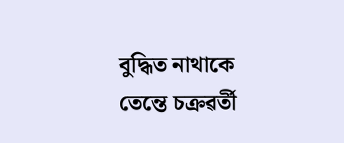বুদ্ধিত নাথাকে তেন্তে চক্ৰৱৰ্তী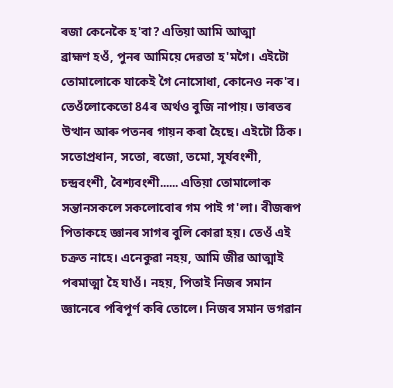ৰজা কেনেকৈ হ'বা? এতিয়া আমি আত্মা
ব্ৰাহ্মণ হওঁ, পুনৰ আমিয়ে দেৱতা হ'মগৈ। এইটো তোমালোকে যাকেই গৈ নোসোধা, কোনেও নক'ব।
তেওঁলোকেতো 84ৰ অৰ্থও বুজি নাপায়। ভাৰতৰ উত্থান আৰু পতনৰ গায়ন কৰা হৈছে। এইটো ঠিক।
সতোপ্ৰধান, সতো, ৰজো, তমো, সূৰ্যবংশী, চন্দ্ৰবংশী, বৈশ্যবংশী...... এতিয়া তোমালোক
সন্তানসকলে সকলোবোৰ গম পাই গ'লা। বীজৰূপ পিতাকহে জ্ঞানৰ সাগৰ বুলি কোৱা হয়। তেওঁ এই
চক্ৰত নাহে। এনেকুৱা নহয়, আমি জীৱ আত্মাই পৰমাত্মা হৈ যাওঁ। নহয়, পিতাই নিজৰ সমান
জ্ঞানেৰে পৰিপূৰ্ণ কৰি তোলে। নিজৰ সমান ভগৱান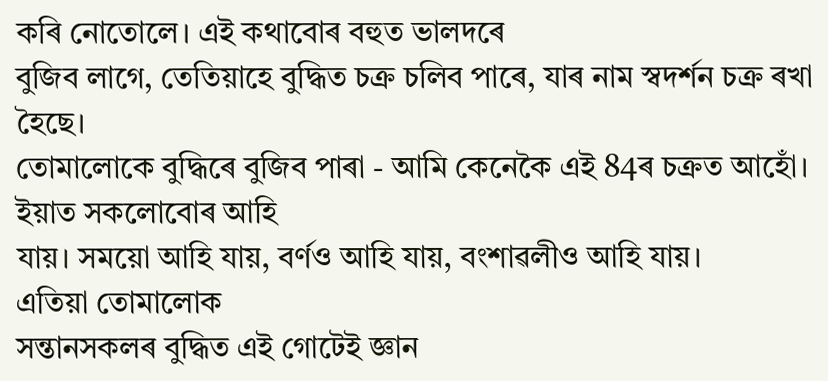কৰি নোতোলে। এই কথাবোৰ বহুত ভালদৰে
বুজিব লাগে, তেতিয়াহে বুদ্ধিত চক্ৰ চলিব পাৰে, যাৰ নাম স্বদৰ্শন চক্ৰ ৰখা হৈছে।
তোমালোকে বুদ্ধিৰে বুজিব পাৰা - আমি কেনেকৈ এই 84ৰ চক্ৰত আহোঁ। ইয়াত সকলোবোৰ আহি
যায়। সময়ো আহি যায়, বৰ্ণও আহি যায়, বংশাৱলীও আহি যায়।
এতিয়া তোমালোক
সন্তানসকলৰ বুদ্ধিত এই গোটেই জ্ঞান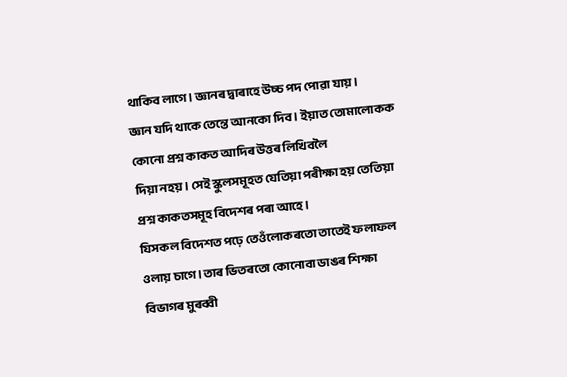থাকিব লাগে। জ্ঞানৰ দ্বাৰাহে উচ্চ পদ পোৱা যায়।
জ্ঞান যদি থাকে তেন্তে আনকো দিব। ইয়াত তোমালোকক কোনো প্ৰশ্ন কাকত আদিৰ উত্তৰ লিখিবলৈ
দিয়া নহয়। সেই স্কুলসমূহত যেতিয়া পৰীক্ষা হয় তেতিয়া প্ৰশ্ন কাকতসমূহ বিদেশৰ পৰা আহে।
যিসকল বিদেশত পঢ়ে তেওঁলোকৰতো তাতেই ফলাফল ওলায় চাগে। তাৰ ভিতৰতো কোনোবা ডাঙৰ শিক্ষা
বিভাগৰ মুৰব্বী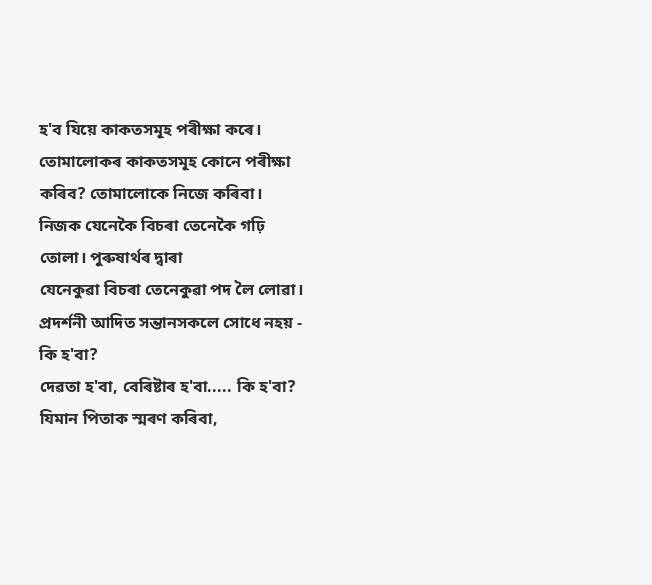হ'ব যিয়ে কাকতসমূহ পৰীক্ষা কৰে। তোমালোকৰ কাকতসমূহ কোনে পৰীক্ষা
কৰিব? তোমালোকে নিজে কৰিবা। নিজক যেনেকৈ বিচৰা তেনেকৈ গঢ়ি তোলা। পুৰুষাৰ্থৰ দ্বাৰা
যেনেকুৱা বিচৰা তেনেকুৱা পদ লৈ লোৱা। প্ৰদৰ্শনী আদিত সন্তানসকলে সোধে নহয় - কি হ'বা?
দেৱতা হ'বা, বেৰিষ্টাৰ হ'বা..... কি হ'বা? যিমান পিতাক স্মৰণ কৰিবা,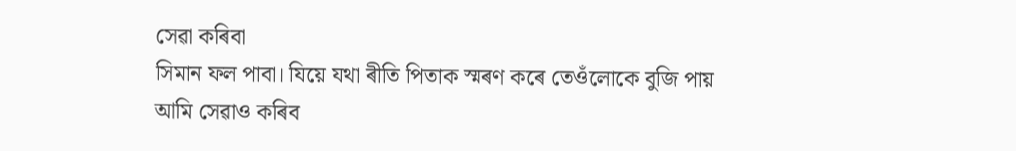সেৱা কৰিবা
সিমান ফল পাবা। যিয়ে যথা ৰীতি পিতাক স্মৰণ কৰে তেওঁলোকে বুজি পায় আমি সেৱাও কৰিব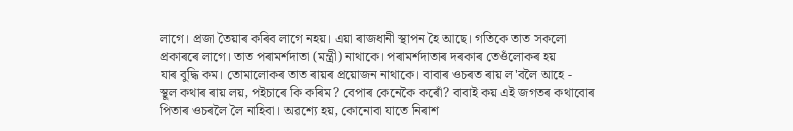লাগে। প্ৰজা তৈয়াৰ কৰিব লাগে নহয়। এয়া ৰাজধানী স্থাপন হৈ আছে। গতিকে তাত সকলো
প্ৰকাৰৰে লাগে। তাত পৰামৰ্শদাতা (মন্ত্ৰী) নাথাকে। পৰামৰ্শদাতাৰ দৰকাৰ তেওঁলোকৰ হয়
যাৰ বুদ্ধি কম। তোমালোকৰ তাত ৰায়ৰ প্ৰয়োজন নাথাকে। বাবাৰ ওচৰত ৰায় ল'বলৈ আহে -
স্থূল কথাৰ ৰায় লয়, পইচাৰে কি কৰিম? বেপাৰ কেনেকৈ কৰোঁ? বাবাই কয় এই জগতৰ কথাবোৰ
পিতাৰ ওচৰলৈ লৈ নাহিবা। অৱশ্যে হয়, কোনোবা যাতে নিৰাশ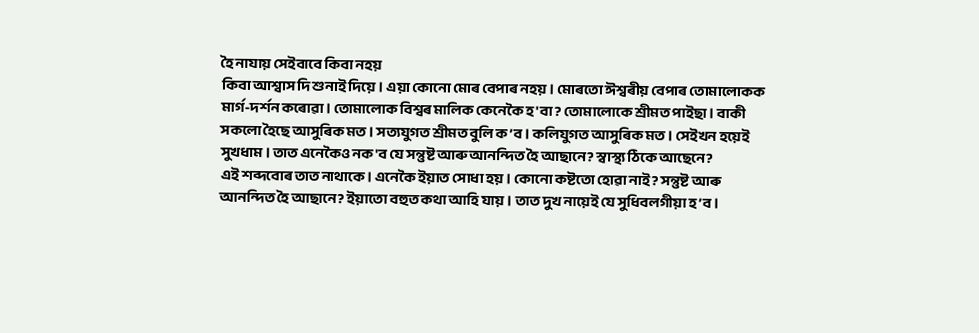হৈ নাযায় সেইবাবে কিবা নহয়
কিবা আশ্বাস দি শুনাই দিয়ে। এয়া কোনো মোৰ বেপাৰ নহয়। মোৰতো ঈশ্বৰীয় বেপাৰ তোমালোকক
মাৰ্গ-দৰ্শন কৰোৱা। তোমালোক বিশ্বৰ মালিক কেনেকৈ হ'বা? তোমালোকে শ্ৰীমত পাইছা। বাকী
সকলো হৈছে আসুৰিক মত। সত্যযুগত শ্ৰীমত বুলি ক’ব। কলিযুগত আসুৰিক মত। সেইখন হয়েই
সুখধাম। তাত এনেকৈও নক'ব যে সন্তুষ্ট আৰু আনন্দিত হৈ আছানে? স্বাস্থ্য ঠিকে আছেনে?
এই শব্দবোৰ তাত নাথাকে। এনেকৈ ইয়াত সোধা হয়। কোনো কষ্টতো হোৱা নাই? সন্তুষ্ট আৰু
আনন্দিত হৈ আছানে? ইয়াতো বহুত কথা আহি যায়। তাত দুখ নায়েই যে সুধিবলগীয়া হ’ব।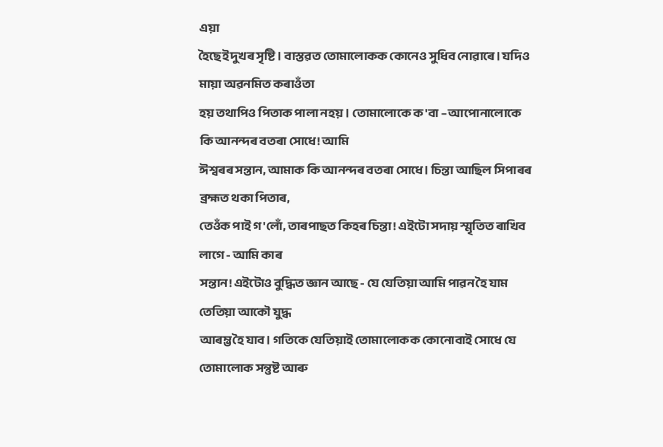এয়া
হৈছেই দুখৰ সৃষ্টি। বাস্তৱত তোমালোকক কোনেও সুধিব নোৱাৰে। যদিও মায়া অৱনমিত কৰাওঁতা
হয় তথাপিও পিতাক পালা নহয়। তোমালোকে ক'বা – আপোনালোকে কি আনন্দৰ বতৰা সোধে! আমি
ঈশ্বৰৰ সন্তান, আমাক কি আনন্দৰ বতৰা সোধে। চিন্তা আছিল সিপাৰৰ ব্ৰহ্মত থকা পিতাৰ,
তেওঁক পাই গ'লোঁ, তাৰপাছত কিহৰ চিন্তা! এইটো সদায় স্মৃতিত ৰাখিব লাগে - আমি কাৰ
সন্তান! এইটোও বুদ্ধিত জ্ঞান আছে - যে যেতিয়া আমি পাৱন হৈ যাম তেতিয়া আকৌ যুদ্ধ
আৰম্ভ হৈ যাব। গতিকে যেতিয়াই তোমালোকক কোনোবাই সোধে যে তোমালোক সন্তুষ্ট আৰু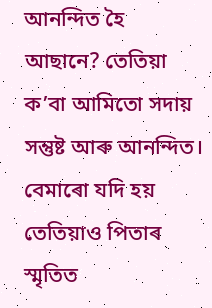আনন্দিত হৈ আছানে? তেতিয়া ক’বা আমিতো সদায় সন্তুষ্ট আৰু আনন্দিত। বেমাৰো যদি হয়
তেতিয়াও পিতাৰ স্মৃতিত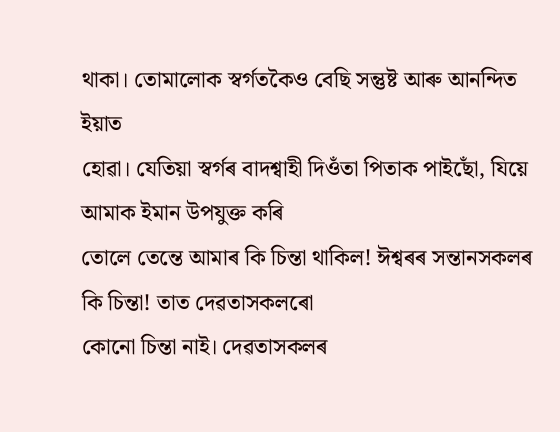থাকা। তোমালোক স্বৰ্গতকৈও বেছি সন্তুষ্ট আৰু আনন্দিত ইয়াত
হোৱা। যেতিয়া স্বৰ্গৰ বাদশ্বাহী দিওঁতা পিতাক পাইছোঁ, যিয়ে আমাক ইমান উপযুক্ত কৰি
তোলে তেন্তে আমাৰ কি চিন্তা থাকিল! ঈশ্বৰৰ সন্তানসকলৰ কি চিন্তা! তাত দেৱতাসকলৰো
কোনো চিন্তা নাই। দেৱতাসকলৰ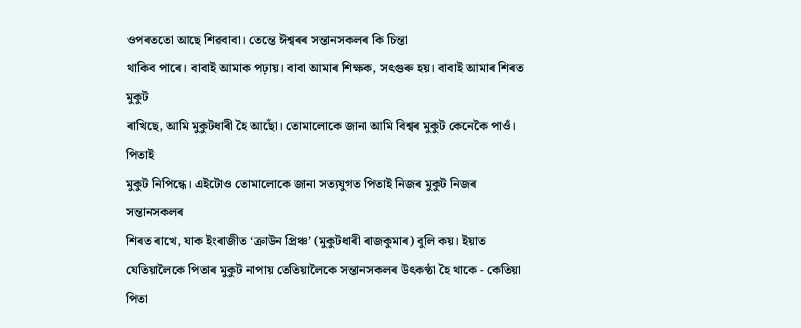ওপৰততো আছে শিৱবাবা। তেন্তে ঈশ্বৰৰ সন্তানসকলৰ কি চিন্তা
থাকিব পাৰে। বাবাই আমাক পঢ়ায়। বাবা আমাৰ শিক্ষক, সৎগুৰু হয়। বাবাই আমাৰ শিৰত মুকুট
ৰাখিছে, আমি মুকুটধাৰী হৈ আছোঁ। তোমালোকে জানা আমি বিশ্বৰ মুকুট কেনেকৈ পাওঁ। পিতাই
মুকুট নিপিন্ধে। এইটোও তোমালোকে জানা সত্যযুগত পিতাই নিজৰ মুকুট নিজৰ সন্তানসকলৰ
শিৰত ৰাখে, যাক ইংৰাজীত ‘ক্ৰাউন প্ৰিঞ্চ’ (মুকুটধাৰী ৰাজকুমাৰ) বুলি কয়। ইয়াত
যেতিয়ালৈকে পিতাৰ মুকুট নাপায় তেতিয়ালৈকে সন্তানসকলৰ উৎকণ্ঠা হৈ থাকে - কেতিয়া পিতা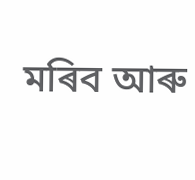মৰিব আৰু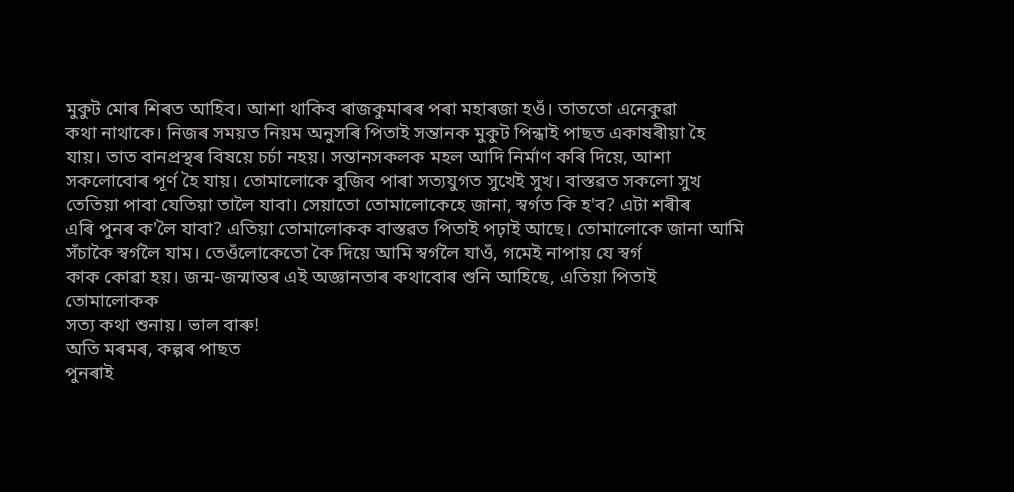মুকুট মোৰ শিৰত আহিব। আশা থাকিব ৰাজকুমাৰৰ পৰা মহাৰজা হওঁ। তাততো এনেকুৱা
কথা নাথাকে। নিজৰ সময়ত নিয়ম অনুসৰি পিতাই সন্তানক মুকুট পিন্ধাই পাছত একাষৰীয়া হৈ
যায়। তাত বানপ্ৰস্থৰ বিষয়ে চৰ্চা নহয়। সন্তানসকলক মহল আদি নিৰ্মাণ কৰি দিয়ে, আশা
সকলোবোৰ পূৰ্ণ হৈ যায়। তোমালোকে বুজিব পাৰা সত্যযুগত সুখেই সুখ। বাস্তৱত সকলো সুখ
তেতিয়া পাবা যেতিয়া তালৈ যাবা। সেয়াতো তোমালোকেহে জানা, স্বৰ্গত কি হ'ব? এটা শৰীৰ
এৰি পুনৰ ক'লৈ যাবা? এতিয়া তোমালোকক বাস্তৱত পিতাই পঢ়াই আছে। তোমালোকে জানা আমি
সঁচাকৈ স্বৰ্গলৈ যাম। তেওঁলোকেতো কৈ দিয়ে আমি স্বৰ্গলৈ যাওঁ, গমেই নাপায় যে স্বৰ্গ
কাক কোৱা হয়। জন্ম-জন্মান্তৰ এই অজ্ঞানতাৰ কথাবোৰ শুনি আহিছে, এতিয়া পিতাই তোমালোকক
সত্য কথা শুনায়। ভাল বাৰু!
অতি মৰমৰ, কল্পৰ পাছত
পুনৰাই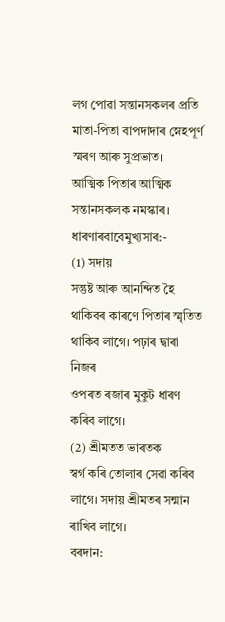লগ পোৱা সন্তানসকলৰ প্ৰতি মাতা-পিতা বাপদাদাৰ স্নেহপূৰ্ণ স্মৰণ আৰু সুপ্ৰভাত।
আত্মিক পিতাৰ আত্মিক সন্তানসকলক নমস্কাৰ।
ধাৰণাৰবাবেমুখ্যসাৰ:-
(1) সদায়
সন্তুষ্ট আৰু আনন্দিত হৈ থাকিবৰ কাৰণে পিতাৰ স্মৃতিত থাকিব লাগে। পঢ়াৰ দ্বাৰা নিজৰ
ওপৰত ৰজাৰ মুকুট ধাৰণ কৰিব লাগে।
(2) শ্ৰীমতত ভাৰতক
স্বৰ্গ কৰি তোলাৰ সেৱা কৰিব লাগে। সদায় শ্ৰীমতৰ সন্মান ৰাখিব লাগে।
বৰদান: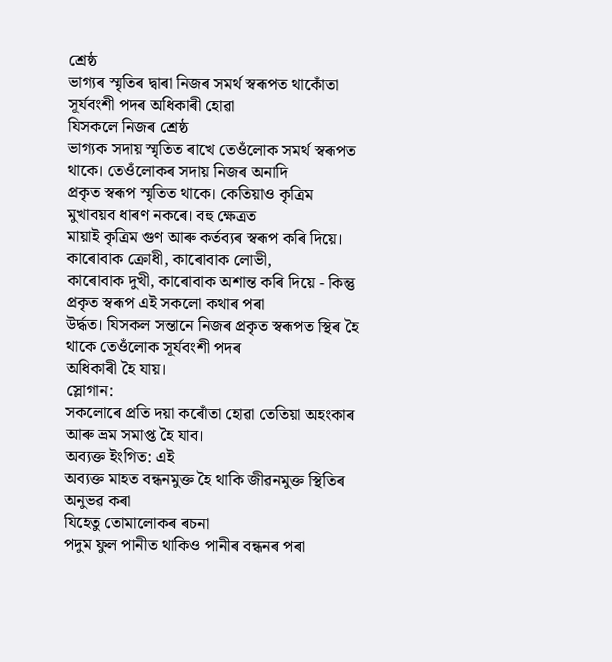শ্ৰেষ্ঠ
ভাগ্যৰ স্মৃতিৰ দ্বাৰা নিজৰ সমৰ্থ স্বৰূপত থাকোঁতা সূৰ্যবংশী পদৰ অধিকাৰী হোৱা
যিসকলে নিজৰ শ্ৰেষ্ঠ
ভাগ্যক সদায় স্মৃতিত ৰাখে তেওঁলোক সমৰ্থ স্বৰূপত থাকে। তেওঁলোকৰ সদায় নিজৰ অনাদি
প্ৰকৃত স্বৰূপ স্মৃতিত থাকে। কেতিয়াও কৃত্ৰিম মুখাবয়ব ধাৰণ নকৰে। বহু ক্ষেত্ৰত
মায়াই কৃত্ৰিম গুণ আৰু কৰ্তব্যৰ স্বৰূপ কৰি দিয়ে। কাৰোবাক ক্ৰোধী, কাৰোবাক লোভী,
কাৰোবাক দুখী, কাৰোবাক অশান্ত কৰি দিয়ে - কিন্তু প্ৰকৃত স্বৰূপ এই সকলো কথাৰ পৰা
উৰ্দ্ধত। যিসকল সন্তানে নিজৰ প্ৰকৃত স্বৰূপত স্থিৰ হৈ থাকে তেওঁলোক সূৰ্যবংশী পদৰ
অধিকাৰী হৈ যায়।
স্লোগান:
সকলোৰে প্ৰতি দয়া কৰোঁতা হোৱা তেতিয়া অহংকাৰ আৰু ভ্ৰম সমাপ্ত হৈ যাব।
অব্যক্ত ইংগিত: এই
অব্যক্ত মাহত বন্ধনমুক্ত হৈ থাকি জীৱনমুক্ত স্থিতিৰ অনুভৱ কৰা
যিহেতু তোমালোকৰ ৰচনা
পদুম ফুল পানীত থাকিও পানীৰ বন্ধনৰ পৰা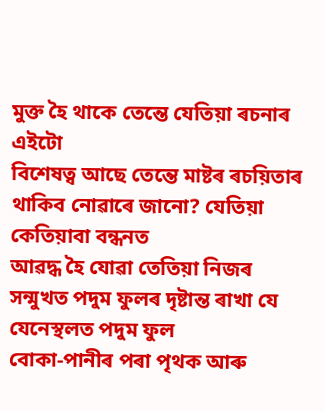মুক্ত হৈ থাকে তেন্তে যেতিয়া ৰচনাৰ এইটো
বিশেষত্ব আছে তেন্তে মাষ্টৰ ৰচয়িতাৰ থাকিব নোৱাৰে জানো? যেতিয়া কেতিয়াবা বন্ধনত
আৱদ্ধ হৈ যোৱা তেতিয়া নিজৰ সন্মুখত পদুম ফুলৰ দৃষ্টান্ত ৰাখা যে যেনেস্থলত পদুম ফুল
বোকা-পানীৰ পৰা পৃথক আৰু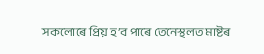সকলোৰে প্ৰিয় হ’ব পাৰে তেনেস্থলত মাষ্টৰ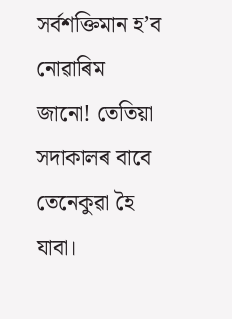সৰ্বশক্তিমান হ’ব
নোৱাৰিম জানো! তেতিয়া সদাকালৰ বাবে তেনেকুৱা হৈ যাবা।